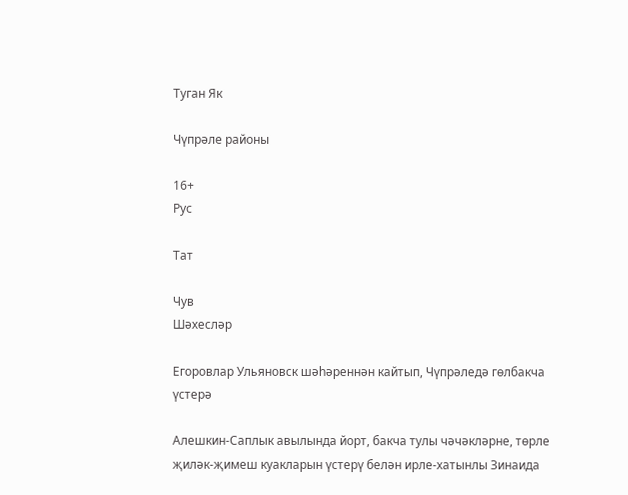Туган Як

Чүпрәле районы

16+
Рус

Тат

Чув
Шәхесләр

Егоровлар Ульяновск шәһәреннән кайтып, Чүпрәледә гөлбакча үстерә

Алешкин-Саплык авылында йорт, бакча тулы чәчәкләрне, төрле җиләк-җимеш куакларын үстерү белән ирле-хатынлы Зинаида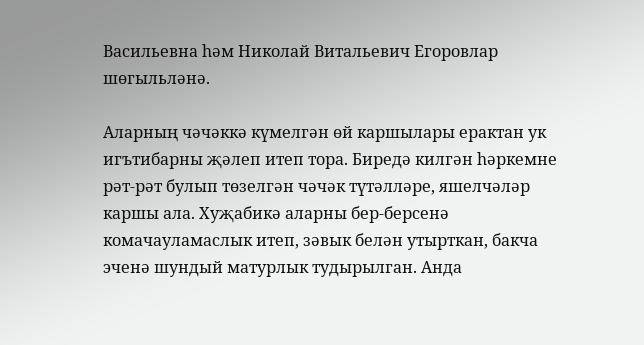Васильевна һәм Николай Витальевич Егоровлар шөгыльләнә.

Аларның чәчәккә күмелгән өй каршылары ерактан ук игътибарны җәлеп итеп тора. Биредә килгән һәркемне рәт-рәт булып төзелгән чәчәк түтәлләре, яшелчәләр каршы ала. Хуҗабикә аларны бер-берсенә комачауламаслык итеп, зәвык белән утырткан, бакча эченә шундый матурлык тудырылган. Анда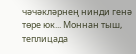чәчәкләрнең нинди генә төре юк... Моннан тыш, теплицада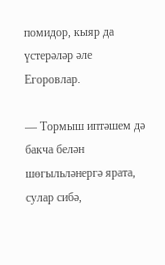помидор, кыяр да үстерәләр әле Егоровлар.

— Тормыш иптәшем дә бакча белән шөгыльләнергә ярата, сулар сибә,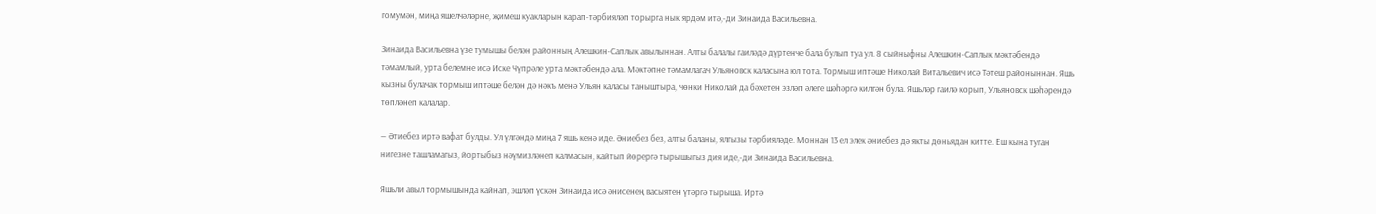гомумән, миңа яшелчәләрне, җимеш куакларын карап-тәрбияләп торырга нык ярдәм итә,-ди Зинаида Васильевна.

Зинаида Васильевна үзе тумышы белән районның Алешкин-Саплык авылыннан. Алты балалы гаиләдә дүртенче бала булып туа ул. 8 сыйныфны Алешкин-Саплык мәктәбендә тәмамлый, урта белемне исә Иске Чүпрәле урта мәктәбендә ала. Мәктәпне тәмамлагач Ульяновск каласына юл тота. Тормыш иптәше Николай Витальевич исә Тәтеш районыннан. Яшь кызны булачак тормыш иптәше белән дә нәкъ менә Ульян каласы таныштыра, чөнки Николай да бәхетен эзләп әлеге шәһәргә килгән була. Яшьләр гаилә корып, Ульяновск шәһәрендә төпләнеп калалар.

— Әтиебез иртә вафат булды. Ул үлгәндә миңа 7 яшь кенә иде. Әниебез без, алты баланы, ялгызы тәрбияләде. Моннан 13 ел элек әниебез дә якты дөньядан китте. Еш кына туган нигезне ташламагыз, йортыбыз нәүмизләнеп калмасын, кайтып йөрергә тырышыгыз дия иде,-ди Зинаида Васильевна.

Яшьли авыл тормышында кайнап, эшләп үскән Зинаида исә әнисенең васыятен үтәргә тырыша. Иртә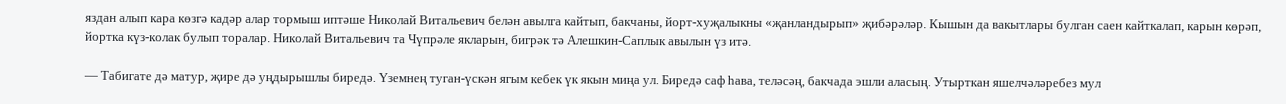яздан алып кара көзгә кадәр алар тормыш иптәше Николай Витальевич белән авылга кайтып, бакчаны, йорт-хуҗалыкны «җанландырып» җибәрәләр. Кышын да вакытлары булган саен кайткалап, карын көрәп, йортка күз-колак булып торалар. Николай Витальевич та Чүпрәле якларын, бигрәк тә Алешкин-Саплык авылын үз итә.

— Табигате дә матур, җире дә уңдырышлы биредә. Үземнең туган-үскән ягым кебек үк якын миңа ул. Биредә саф һава, теләсәң, бакчада эшли аласың. Утырткан яшелчәләребез мул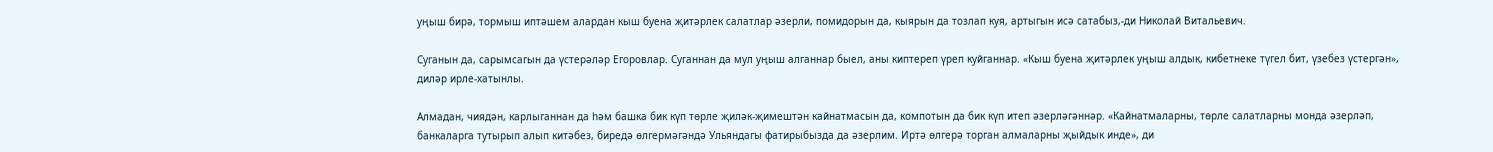уңыш бирә, тормыш иптәшем алардан кыш буена җитәрлек салатлар әзерли, помидорын да, кыярын да тозлап куя, артыгын исә сатабыз,-ди Николай Витальевич.

Суганын да, сарымсагын да үстерәләр Егоровлар. Суганнан да мул уңыш алганнар быел, аны киптереп үреп куйганнар. «Кыш буена җитәрлек уңыш алдык, кибетнеке түгел бит, үзебез үстергән», диләр ирле-хатынлы.

Алмадан, чиядән, карлыганнан да һәм башка бик күп төрле җиләк-җимештән кайнатмасын да, компотын да бик күп итеп әзерләгәннәр. «Кайнатмаларны, төрле салатларны монда әзерләп, банкаларга тутырып алып китәбез, биредә өлгермәгәндә Ульяндагы фатирыбызда да әзерлим. Иртә өлгерә торган алмаларны җыйдык инде», ди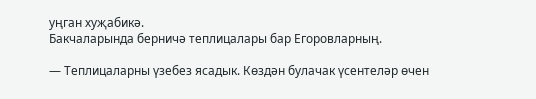уңган хуҗабикә.
Бакчаларында берничә теплицалары бар Егоровларның.

— Теплицаларны үзебез ясадык. Көздән булачак үсентеләр өчен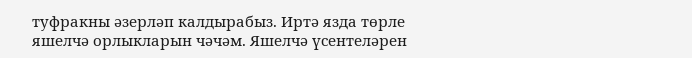туфракны әзерләп калдырабыз. Иртә язда төрле яшелчә орлыкларын чәчәм. Яшелчә үсентеләрен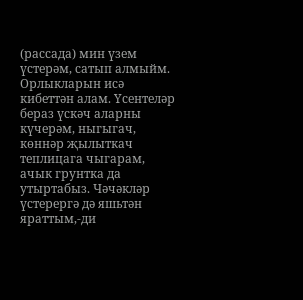(рассада) мин үзем үстерәм, сатып алмыйм. Орлыкларын исә кибеттән алам. Үсентеләр бераз үскәч аларны күчерәм, ныгыгач, көннәр җылыткач теплицага чыгарам, ачык грунтка да утыртабыз. Чәчәкләр үстерергә дә яшьтән яраттым,-ди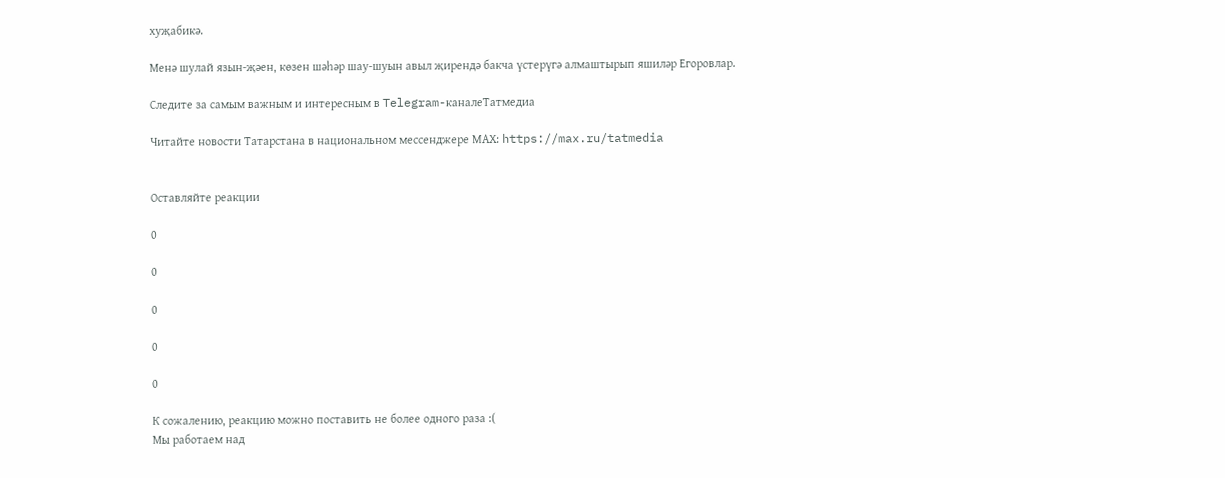хуҗабикә.

Менә шулай язын-җәен, көзен шәһәр шау-шуын авыл җирендә бакча үстерүгә алмаштырып яшиләр Егоровлар.

Следите за самым важным и интересным в Telegram-каналеТатмедиа

Читайте новости Татарстана в национальном мессенджере MАХ: https://max.ru/tatmedia


Оставляйте реакции

0

0

0

0

0

К сожалению, реакцию можно поставить не более одного раза :(
Мы работаем над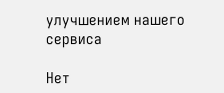улучшением нашего сервиса

Нет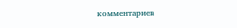комментариев